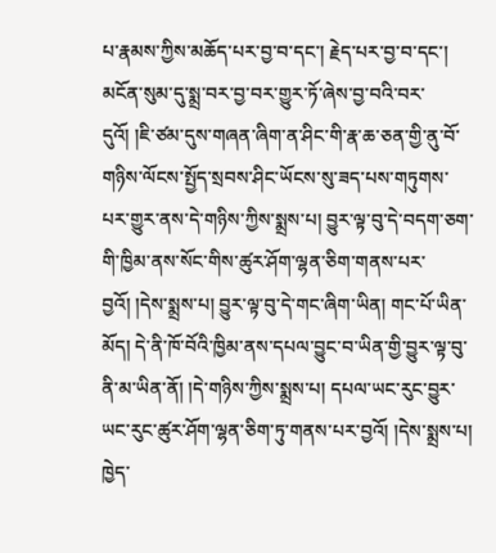པ་རྣམས་ཀྱིས་མཆོད་པར་བྱ་བ་དང་། རྗེད་པར་བྱ་བ་དང་། མངོན་སུམ་དུ་སྨྲ་བར་བྱ་བར་གྱུར་ཏོ་ཞེས་བྱ་བའི་བར་དུའོ། །ཇི་ཙམ་དུས་གཞན་ཞིག་ན་ཤིང་གི་རྣ་ཆ་ཅན་གྱི་ནུ་བོ་གཉིས་ལོངས་སྤྱོད་སྲབས་ཤིང་ཡོངས་སུ་ཟད་པས་གཏུགས་པར་གྱུར་ནས་དེ་གཉིས་ཀྱིས་སྨྲས་པ། བྱུར་ལྟ་བུ་དེ་བདག་ཅག་གི་ཁྱིམ་ནས་སོང་གིས་ཚུར་ཤོག་ལྷན་ཅིག་གནས་པར་བྱའོ། །དེས་སྨྲས་པ། བྱུར་ལྟ་བུ་དེ་གང་ཞིག་ཡིན། གང་པོ་ཡིན་མོད། དེ་ནི་ཁོ་བོའི་ཁྱིམ་ནས་དཔལ་བྱུང་བ་ཡིན་གྱི་བྱུར་ལྟ་བུ་ནི་མ་ཡིན་ནོ། །དེ་གཉིས་ཀྱིས་སྨྲས་པ། དཔལ་ཡང་རུང་བྱུར་ཡང་རུང་ཚུར་ཤོག་ལྷན་ཅིག་ཏུ་གནས་པར་བྱའོ། །དེས་སྨྲས་པ། ཁྱེད་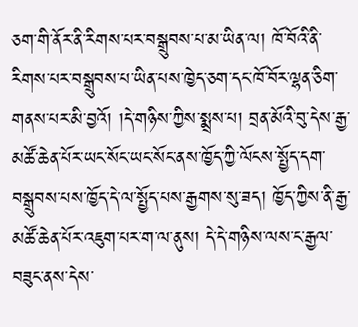ཅག་གི་ནོར་ནི་རིགས་པར་བསྒྲུབས་པ་མ་ཡིན་ལ། ཁོ་བོའི་ནི་རིགས་པར་བསྒྲུབས་པ་ཡིན་པས་ཁྱེད་ཅག་དང་ཁོ་བོར་ལྷན་ཅིག་གནས་པར་མི་བྱའོ། །དེ་གཉིས་ཀྱིས་སྨྲས་པ། བྲན་མོའི་བུ་དེས་རྒྱ་མཚོ་ཆེན་པོར་ཡང་སོང་ཡང་སོང་ནས་ཁྱོད་ཀྱི་ལོངས་སྤྱོད་དག་བསྒྲུབས་པས་ཁྱོད་དེ་ལ་སྤྱོད་པས་རྒྱགས་སུ་ཟད། ཁྱོད་ཀྱིས་ནི་རྒྱ་མཚོ་ཆེན་པོར་འཇུག་པར་ག་ལ་ནུས། དེ་དེ་གཉིས་ལས་ང་རྒྱལ་བཟུང་ནས་དེས་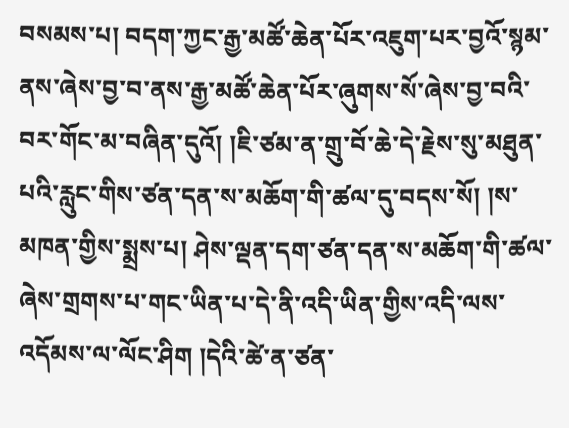བསམས་པ། བདག་ཀྱང་རྒྱ་མཚོ་ཆེན་པོར་འཇུག་པར་བྱའོ་སྙམ་ནས་ཞེས་བྱ་བ་ནས་རྒྱ་མཚོ་ཆེན་པོར་ཞུགས་སོ་ཞེས་བྱ་བའི་བར་གོང་མ་བཞིན་དུའོ། །ཇི་ཙམ་ན་གྲུ་བོ་ཆེ་དེ་རྗེས་སུ་མཐུན་པའི་རླུང་གིས་ཙན་དན་ས་མཆོག་གི་ཚལ་དུ་བདས་སོ། །ས་མཁན་གྱིས་སྨྲས་པ། ཤེས་ལྡན་དག་ཙན་དན་ས་མཆོག་གི་ཚལ་ཞེས་གྲགས་པ་གང་ཡིན་པ་དེ་ནི་འདི་ཡིན་གྱིས་འདི་ལས་འདོམས་ལ་ལོང་ཤིག །དེའི་ཚེ་ན་ཙན་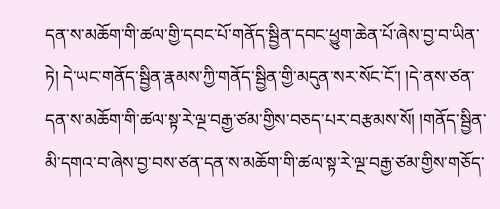དན་ས་མཆོག་གི་ཚལ་གྱི་དབང་པོ་གནོད་སྦྱིན་དབང་ཕྱུག་ཆེན་པོ་ཞེས་བྱ་བ་ཡིན་ཏེ། དེ་ཡང་གནོད་སྦྱིན་རྣམས་ཀྱི་གནོད་སྦྱིན་གྱི་མདུན་སར་སོང་ངོ་། །དེ་ནས་ཙན་དན་ས་མཆོག་གི་ཚལ་སྟ་རེ་ལྔ་བརྒྱ་ཙམ་གྱིས་བཅད་པར་བརྩམས་སོ། །གནོད་སྦྱིན་མི་དགའ་བ་ཞེས་བྱ་བས་ཙན་དན་ས་མཆོག་གི་ཚལ་སྟ་རེ་ལྔ་བརྒྱ་ཙམ་གྱིས་གཅོད་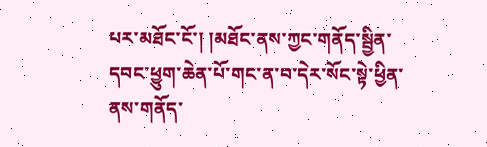པར་མཐོང་ངོ་། །མཐོང་ནས་ཀྱང་གནོད་སྦྱིན་དབང་ཕྱུག་ཆེན་པོ་གང་ན་བ་དེར་སོང་སྟེ་ཕྱིན་ནས་གནོད་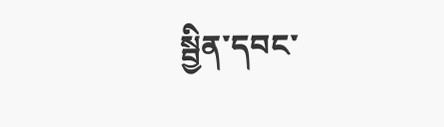སྦྱིན་དབང་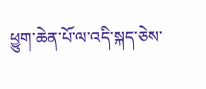ཕྱུག་ཆེན་པོ་ལ་འདི་སྐད་ཅེས་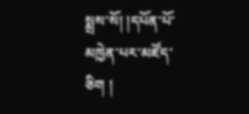སྨྲས་སོ། །དཔོན་པོ་མཁྱེན་པར་མཛོད་ཅིག །